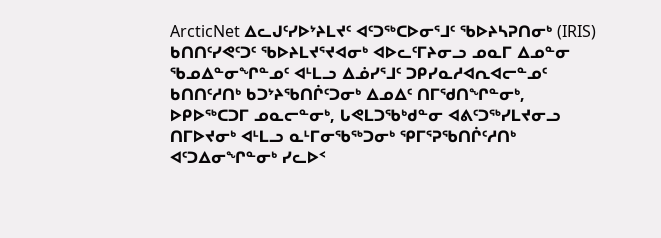ArcticNet ᐃᓚᒍᑦᓯᐅᔾᔨᒪᔪᑦ ᐊᑦᑐᖅᑕᐅᓂᕐᒧᑦ ᖃᐅᔨᓴᕈᑎᓂᒃ (IRIS)
ᑲᑎᑎᑦᓯᕙᑦᑐᑦ ᖃᐅᔨᒪᔪᕐᔪᐊᓂᒃ ᐊᐅᓚᑦᒥᔨᓂᓗ ᓄᓇᒥ ᐃᓄᓐᓂ ᖃᓄᐃᓐᓂᖏᓐᓄᑦ ᐊᒻᒪᓗ ᐃᓅᓯᕐᒧᑦ ᑐᑭᓯᓇᓱᐊᕆᐊᓕᓐᓄᑦ ᑲᑎᑎᑦᓱᑎᒃ ᑲᑐᔾᔨᖃᑎᒌᑦᑐᓂᒃ ᐃᓄᐃᑦ ᑎᒥᖁᑎᖏᓐᓂᒃ, ᐅᑭᐅᖅᑕᑐᒥ ᓄᓇᓕᓐᓂᒃ, ᒐᕙᒪᑐᖃᒃᑯᓐᓂ ᐊᕕᑦᑐᖅᓯᒪᔪᓂᓗ ᑎᒥᐅᔪᓂᒃ ᐊᒻᒪᓗ ᓇᒻᒥᓂᖃᖅᑐᓂᒃ ᕿᒥᕐᕈᖃᑎᒌᑦᓱᑎᒃ ᐊᑦᑐᐃᓂᖏᓐᓂᒃ ᓯᓚᐅᑉ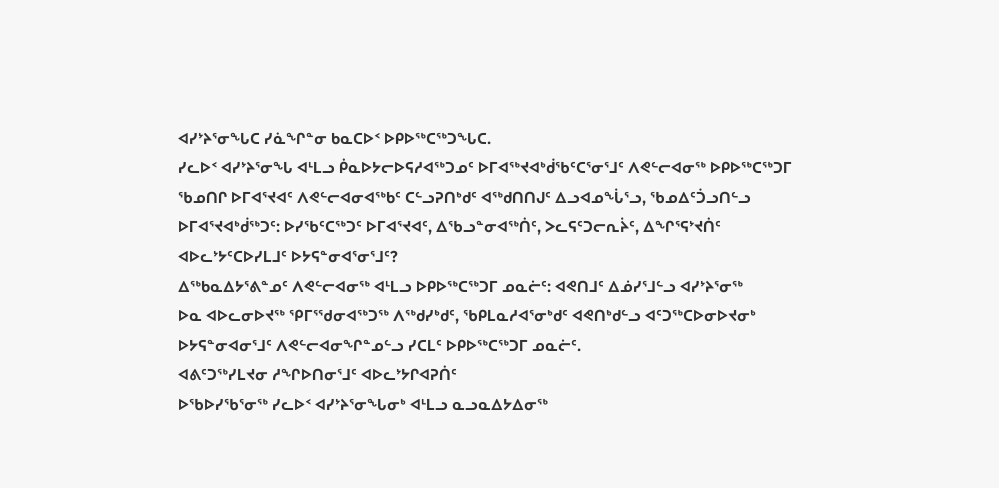ᐊᓯᔾᔨᕐᓂᖓᑕ ᓯᓈᖏᓐᓂ ᑲᓇᑕᐅᑉ ᐅᑭᐅᖅᑕᖅᑐᖓᑕ.
ᓯᓚᐅᑉ ᐊᓯᔾᔨᕐᓂᖓ ᐊᒻᒪᓗ ᑮᓇᐅᔭᓕᐅᕋᓱᐊᖅᑐᓄᑦ ᐅᒥᐊᖅᔪᐊᒃᑰᖃᑦᑕᕐᓂᕐᒧᑦ ᐱᕙᓪᓕᐊᓂᖅ ᐅᑭᐅᖅᑕᖅᑐᒥ
ᖃᓄᑎᒋ ᐅᒥᐊᕐᔪᐊᑦ ᐱᕙᓪᓕᐊᓂᐊᖅᑲᑦ ᑕᓪᓗᕈᑎᒃᑯᑦ ᐊᖅᑯᑎᑎᒍᑦ ᐃᓗᐊᓄᖔᕐᓗ, ᖃᓄᐃᑦᑑᓗᑎᓪᓗ ᐅᒥᐊᕐᔪᐊᒃᑰᖅᑐᑦ: ᐅᓯᖃᑦᑕᖅᑐᑦ ᐅᒥᐊᕐᔪᐊᑦ, ᐃᖃᓗᓐᓂᐊᖅᑏᑦ, ᐳᓚᕋᑦᑐᓕᕆᔩᑦ, ᐃᖏᕐᕋᔾᔪᑏᑦ ᐊᐅᓚᔾᔭᑦᑕᐅᓯᒪᒧᑦ ᐅᔭᕋᓐᓂᐊᕐᓂᕐᒧᑦ?
ᐃᖅᑲᓇᐃᔭᕐᕕᓐᓄᑦ ᐱᕙᓪᓕᐊᓂᖅ ᐊᒻᒪᓗ ᐅᑭᐅᖅᑕᖅᑐᒥ ᓄᓇᓖᑦ: ᐊᕙᑎᒧᑦ ᐃᓅᓯᕐᒧᓪᓗ ᐊᓯᔾᔨᕐᓂᖅ
ᐅᓇ ᐊᐅᓚᓂᐅᔪᖅ ᕿᒥᕐᖁᓂᐊᖅᑐᖅ ᐱᖅᑯᓯᒃᑯᑦ, ᖃᑭᒪᓇᓱᐊᕐᓂᒃᑯᑦ ᐊᕙᑎᒃᑯᓪᓗ ᐊᑦᑐᖅᑕᐅᓂᐅᔪᓂᒃ ᐅᔭᕋᓐᓂᐊᓂᕐᒧᑦ ᐱᕙᓪᓕᐊᓂᖏᓐᓄᓪᓗ ᓯᑕᒪᑦ ᐅᑭᐅᖅᑕᖅᑐᒥ ᓄᓇᓖᑦ.
ᐊᕕᑦᑐᖅᓯᒪᔪᓂ ᓱᖏᐅᑎᓂᕐᒧᑦ ᐊᐅᓚᔾᔭᒋᐊᕈᑏᑦ
ᐅᖃᐅᓯᖃᕐᓂᖅ ᓯᓚᐅᑉ ᐊᓯᔾᔨᕐᓂᖓᓂᒃ ᐊᒻᒪᓗ ᓇᓗᓇᐃᔭᐃᓂᖅ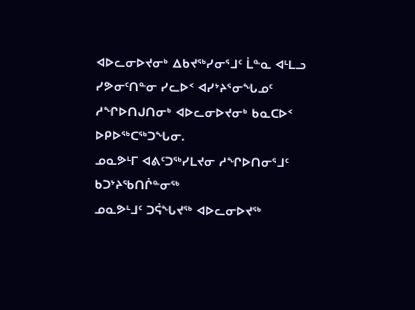ᐊᐅᓚᓂᐅᔪᓂᒃ ᐃᑲᔪᖅᓯᓂᕐᒧᑦ ᒫᓐᓇ ᐊᒻᒪᓗ ᓯᕗᓂᑦᑎᓐᓂ ᓯᓚᐅᑉ ᐊᓯᔾᔨᕐᓂᖓᓄᑦ ᓱᖏᐅᑎᒍᑎᓂᒃ ᐊᐅᓚᓂᐅᔪᓂᒃ ᑲᓇᑕᐅᑉ ᐅᑭᐅᖅᑕᖅᑐᖓᓂ.
ᓄᓇᕗᒻᒥ ᐊᕕᑦᑐᖅᓯᒪᔪᓂ ᓱᖏᐅᑎᓂᕐᒧᑦ ᑲᑐᔾᔨᖃᑎᒌᓐᓂᖅ
ᓄᓇᕗᒻᒧᑦ ᑐᕌᖓᔪᖅ ᐊᐅᓚᓂᐅᔪᖅ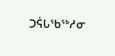ᑐᕌᒐᖃᖅᓱᓂ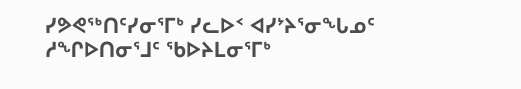ᓯᕗᕙᖅᑎᑦᓯᓂᕐᒥᒃ ᓯᓚᐅᑉ ᐊᓯᔾᔨᕐᓂᖓᓄᑦ ᓱᖏᐅᑎᓂᕐᒧᑦ ᖃᐅᔨᒪᓂᕐᒥᒃ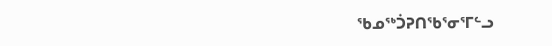ᖃᓄᖅᑑᕈᑎᖃᕐᓂᕐᒥᓪᓗ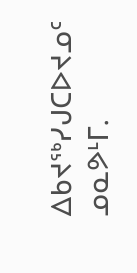ᐃᑲᔪᖅᓯᒍᑕᐅᔪᓄᑦ ᓄᓇᕗᒻᒥ.